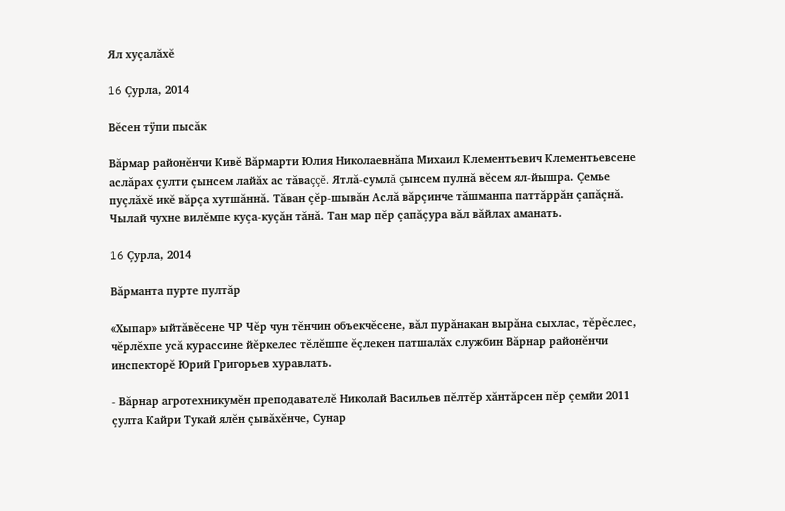Ял хуçалăхĕ

16 Çурла, 2014

Вĕсен тÿпи пысăк

Вăрмар районĕнчи Кивĕ Вăрмарти Юлия Николаевнăпа Михаил Клементьевич Клементьевсене аслăрах çулти çынсем лайăх ас тăваççĕ. Ятлă-сумлă çынсем пулнă вĕсем ял-йышра. Çемье пуçлăхĕ икĕ вăрçа хутшăннă. Тăван çĕр-шывăн Аслă вăрçинче тăшманпа паттăррăн çапăçнă. Чылай чухне вилĕмпе куçа-куçăн тăнă. Тан мар пĕр çапăçура вăл вăйлах аманать.

16 Çурла, 2014

Вăрманта пурте пултăр

«Хыпар» ыйтăвĕсене ЧР Чĕр чун тĕнчин объекчĕсене, вăл пурăнакан вырăна сыхлас, тĕрĕслес, чĕрлĕхпе усă курассине йĕркелес тĕлĕшпе ĕçлекен патшалăх службин Вăрнар районĕнчи инспекторĕ Юрий Григорьев хуравлать.

- Вăрнар агротехникумĕн преподавателĕ Николай Васильев пĕлтĕр хăнтăрсен пĕр çемйи 2011 çулта Кайри Тукай ялĕн çывăхĕнче, Сунар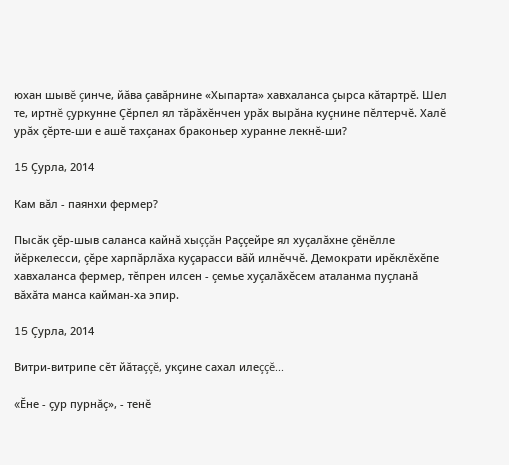юхан шывĕ çинче, йăва çавăрнине «Хыпарта» хавхаланса çырса кăтартрĕ. Шел те, иртнĕ çуркунне Çĕрпел ял тăрăхĕнчен урăх вырăна куçнине пĕлтерчĕ. Халĕ урăх çĕрте-ши е ашĕ тахçанах браконьер хуранне лекнĕ-ши?

15 Çурла, 2014

Кам вăл - паянхи фермер?

Пысăк çĕр-шыв саланса кайнă хыççăн Раççейре ял хуçалăхне çĕнĕлле йĕркелесси, çĕре харпăрлăха куçарасси вăй илнĕччĕ. Демократи ирĕклĕхĕпе хавхаланса фермер, тĕпрен илсен - çемье хуçалăхĕсем аталанма пуçланă вăхăта манса кайман-ха эпир.

15 Çурла, 2014

Витри-витрипе сĕт йăтаççĕ, укçине сахал илеççĕ...

«Ĕне - çур пурнăç», - тенĕ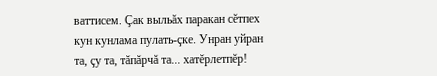ваттисем. Çак выльăх паракан сĕтпех кун кунлама пулать-çке. Унран уйран та, çу та, тăпăрчă та... хатĕрлетпĕр!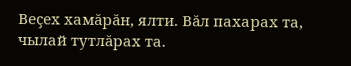Веçех хамăрăн, ялти. Вăл пахарах та, чылай тутлăрах та.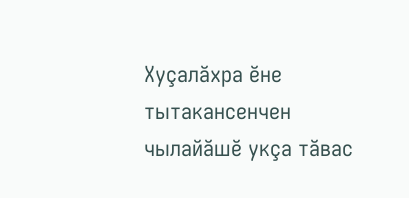Хуçалăхра ĕне тытакансенчен чылайăшĕ укçа тăвас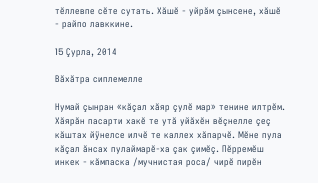тĕллевпе сĕте сутать. Хăшĕ - уйрăм çынсене, хăшĕ - райпо лавккине.

15 Çурла, 2014

Вăхăтра сиплемелле

Нумай çынран «кăçал хăяр çулĕ мар» тенине илтрĕм. Хăярăн пасарти хакĕ те утă уйăхĕн вĕçнелле çеç кăштах йÿнелсе илчĕ те каллех хăпарчĕ. Мĕне пула кăçал ăнсах пулаймарĕ-ха çак çимĕç. Пĕрремĕш инкек - кăмпаска /мучнистая роса/ чирĕ пирĕн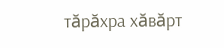тăрăхра хăвăрт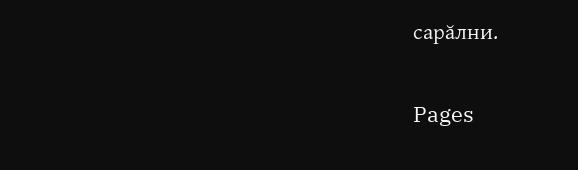сарăлни.

Pages